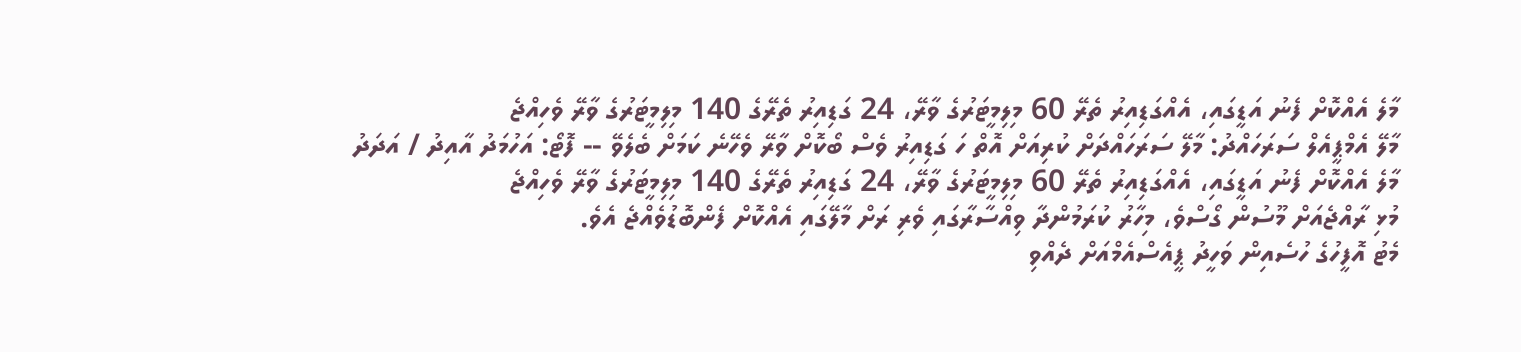މާލެ އެއްކޮށް ފެނު އަޑީގައި، އެއްގަޑިއިރު ތެރޭ 60 މިލިމީޓަރުގެ ވާރޭ، 24 ގަޑިއިރު ތެރޭގެ 140 މިލިމީޓަރުގެ ވާރޭ ވެހިއްޖެ
މާލޭ އެމްޕީއެލް ސަރަހައްދު: މާލޭ ސަރަހައްދަށް ކުރިއަށް އޮތް ހަ ގަޑިއިރު ވެސް ބޯކޮށް ވާރޭ ވެހޭނެ ކަމަށް ބެލެވޭ -- ފޮޓޯ: އަހުމަދު އާއިދު / އަދަދު
މާލެ އެއްކޮށް ފެނު އަޑީގައި، އެއްގަޑިއިރު ތެރޭ 60 މިލިމީޓަރުގެ ވާރޭ، 24 ގަޑިއިރު ތެރޭގެ 140 މިލިމީޓަރުގެ ވާރޭ ވެހިއްޖެ
މުޅި ރާއްޖެއަށް މޫސުން ގޯސްވެ، މިހާރު ކުރަމުންދާ ވިއްސާރާގައި ވެރި ރަށް މާލޭގައި އެއްކޮށް ފެންބޮޑުވެއްޖެ އެވެ.
މެޓު އޮފީހުގެ ހުސެއިން ވަހީދު ޕީއެސްއެމްއަށް ދެއްވި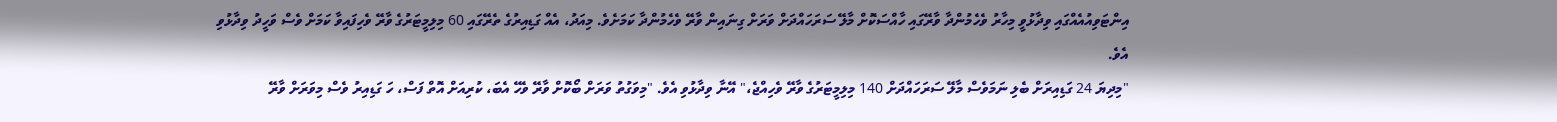އިންޓަވިއުއެއްގައި ވިދާޅުވީ މިހާރު ވެހެމުންދާ ވާރޭގައި ހާއްސަކޮށް މާލޭ ސަރަހައްދަށް ވަރަށް ގިނައިން ވާރޭ ވެހެމުންދާ ކަމަށެވެ. މިއަދު، އެއް ގަޑިއިރުގެ ތެރޭގައި 60 މިލިމީޓަރުގެ ވާރޭ ވެހިފައިވާ ކަމަށް ވެސް ވަހީދު ވިދާޅުވި އެވެ.
"މިދިޔަ 24 ގަޑިއިރަށް ބެލި ނަމަވެސް މާލޭ ސަރަހައްދަށް 140 މިލިމީޓަރުގެ ވާރޭ ވެހިއްޖެ،" އޭނާ ވިދާޅުވި އެވެ. "މިވަގުތު ވަރަށް ބޯކޮށް ވާރޭ ވެހޭ އެބަ، ކުރިއަށް އޮތް ފަސް، ހަ ގަޑިއިރު ވެސް މިވަރަށް ވާރޭ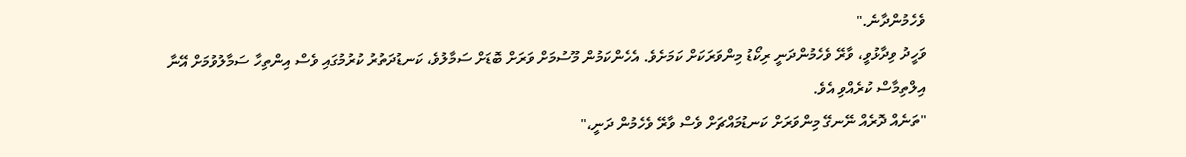ވެހެމުންދާނެ."
ވަހީދު ވިދާޅުވީ، ވާރޭ ވެހެމުންދަނީ ރިކޯޑު މިންވަރަކަށް ކަމަށެވެ. އެހެންކަމުން މޫސުމަށް ވަރަށް ބޮޑަށް ސަމާލުވެ، ކަނޑުދަތުރު ކުރުމުގައި ވެސް އިންތިހާ ސަމާލުވުމަށް އޭނާ އިލްތިމާސް ކުރެއްވި އެވެ.
"ތަނެއް ދޮރެއް ނޭނގޭ މިންވަރަށް ކަނޑުމައްޗަށް ވެސް ވާރޭ ވެހެމުން ދަނީ،"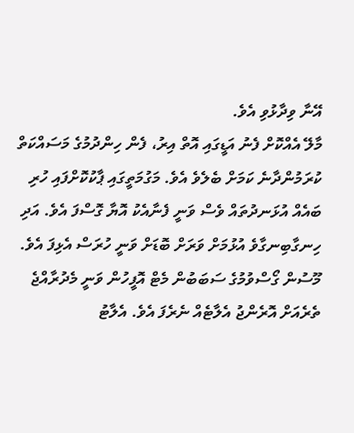އޭނާ ވިދާޅުވި އެވެ.
މާލޭ އެއްކޮށް ފެނު އަޑީގައި އޮތް އިރު، ފެން ހިންދުމުގެ މަސައްކަތް ކުރަމުންދާނެ ކަމަށް ބެލެވެ އެވެ. މަގުމަތީގައި ޕާކުކޮށްފައި ހުރި ބައެއް އުޅަނދުތައް ވެސް ވަނީ ފެނާއެކު އޮޔާ ގޮސްފަ އެވެ. އަދި ހިނގާބިނގާވެ އުޅުމަށް ވަރަށް ބޮޑަށް ވަނީ ހުރަސް އެޅިފަ އެވެ.
މޫސުން ގޯސްވުމުގެ ސަބަބުން މެޓް އޮފީހުން ވަނީ މެދުރާއްޖެ ތެރެއަށް އޮރެންޖު އެލާޓެއް ނެރެފަ އެވެ. އެލާޓު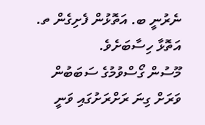ނެރުނީ ބ. އަތޮޅުން ފެށިގެން ތ. އަތޮޅާ ހިސާބަށެވެ.
މޫސުން ގޯސްވުމުގެ ސަބަބުން ވަރަށް ގިނަ ރަށްރަށުގައި ވަނީ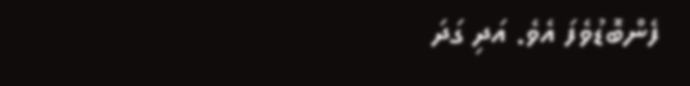ފެންބޮޑުވެފަ އެވެ. އަދި ގަދަ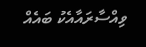ވިއްސާރައާއެކު ބައެއް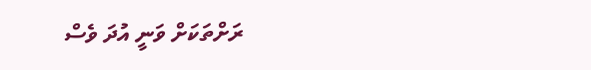ރަށްތަކަށް ވަނީ އުދަ ވެސް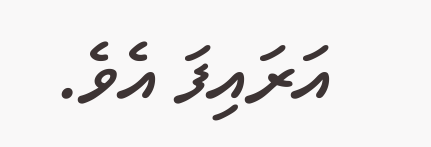އަރައިފަ އެވެ.